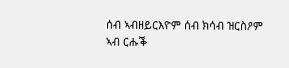ሰብ ኣብዘይርእዮም ሰብ ክሳብ ዝርስዖም
ኣብ ርሑቕ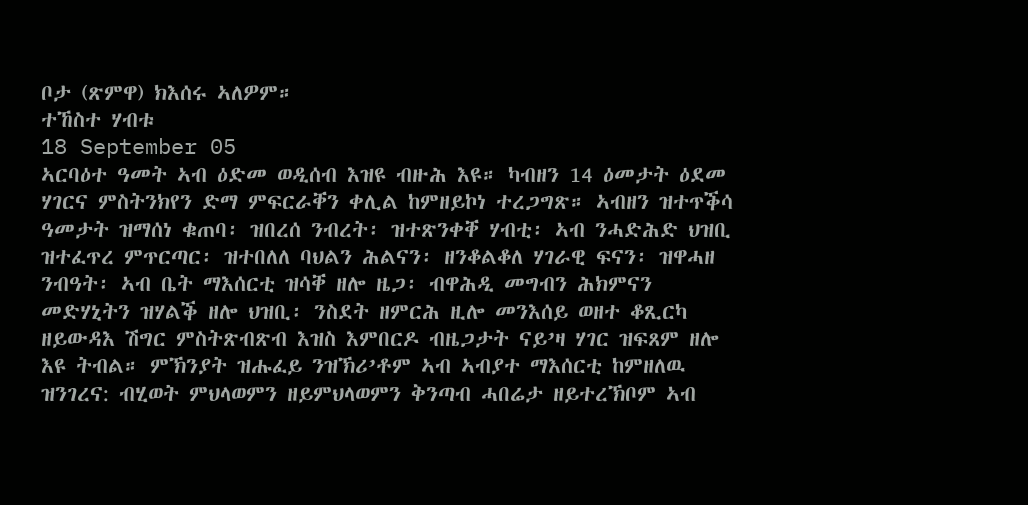ቦታ (ጽምዋ) ክእሰሩ ኣለዎም።
ተኸስተ ሃብቱ
18 September 05
ኣርባዕተ ዓመት ኣብ ዕድመ ወዲሰብ እዝዩ ብዙሕ እዩ። ካብዘን 14 ዕመታት ዕደመ ሃገርና ምስትንክየን ድማ ምፍርራቐን ቀሊል ከምዘይኮነ ተረጋግጽ። ኣብዘን ዝተጥቕሳ ዓመታት ዝማሰነ ቁጠባ፡ ዝበረሰ ንብረት፡ ዝተጽንቀቐ ሃብቲ፡ ኣብ ንሓድሕድ ህዝቢ ዝተፈጥረ ምጥርጣር፡ ዝተበለለ ባህልን ሕልናን፡ ዘንቆልቆለ ሃገራዊ ፍናን፡ ዝዋሓዘ ንብዓት፡ ኣብ ቤት ማእሰርቲ ዝሳቐ ዘሎ ዜጋ፡ ብዋሕዲ መግብን ሕክምናን መድሃኒትን ዝሃልቕ ዘሎ ህዝቢ፡ ንስደት ዘምርሕ ዚሎ መንእሰይ ወዘተ ቆጺርካ ዘይውዳእ ሽግር ምስትጽብጽብ እዝስ እምበርዶ ብዜጋታት ናይ’ዛ ሃገር ዝፍጸም ዘሎ እዩ ትብል። ምኽንያት ዝሑፈይ ንዝኽሪ’ቶም ኣብ ኣብያተ ማእሰርቲ ከምዘለዉ ዝንገረና: ብሂወት ምህላወምን ዘይምህላወምን ቅንጣብ ሓበሬታ ዘይተረኽቦም ኣብ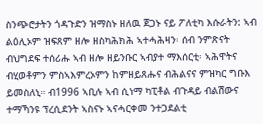ስንጭሮታትን ጎዳጉድን ዝማስኑ ዘለዉ ጀጋኑ ናይ ፖለቲካ እሱራትን: ኣብ ልዕሊኦም ዝፍጸም ዘሎ ዘስካሕክሕ ኣተሓሕዛን፡ ሰብ ንምጽናት ብህግደፍ ተሰሪሑ ኣብ ዘሎ ዘይንቡር ኣብያተ ማእሰርቲ፡ ኣሕዋትና ብሂወቶምን ምስኣእምረኦምን ከምዘይጸሑና ብሕልናና ምዝካር ግቡእ ይመስለኒ። ብ1996 ኣቢሉ ኣብ ሲነማ ካፒቶል ብጉዳይ ብልሽውና ተማኻንዩ ፕረሲደንት ኣስናኑ ኣናሓርቀመ ንተጋደልቲ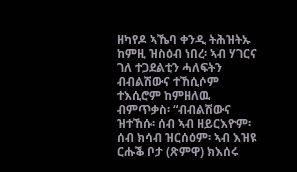ዘካየዶ ኣኼባ ቀንዲ ትሕዝትኡ ከምዚ ዝስዕብ ነበረ፡ ኣብ ሃገርና ገለ ተጋደልቲን ሓለፍትን ብብልሽውና ተኸሲሶም ተእሲሮም ከምዘለዉ ብምጥቃስ፡ “ብብልሽውና ዝተኸሱ፡ ሰብ ኣብ ዘይርእዮም፡ ሰብ ክሳብ ዝርሰዕም፡ ኣብ እዝዩ ርሑቕ ቦታ (ጽምዋ) ክእሰሩ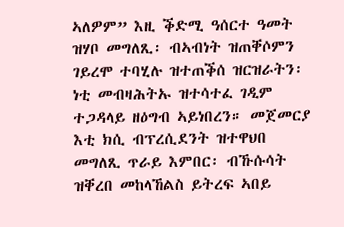ኣለዎም” እዚ ቕድሚ ዓሰርተ ዓመት ዝሃቦ መግለጺ፡ ብኣብነት ዝጠቐሶምን ገይረሞ ተባሂሉ ዝተጠቕሰ ዝርዝራትን፡ ነቲ መብዛሕትኡ ዝተሳተፈ ገዲም ተጋዳላይ ዘዕግብ ኣይነበረን። መጀመርያ እቲ ክሲ ብፕረሲደንት ዝተዋህበ መግለጺ ጥራይ እምበር፡ ብኹሱሳት ዝቐረበ መከላኸልስ ይትረፍ ኣበይ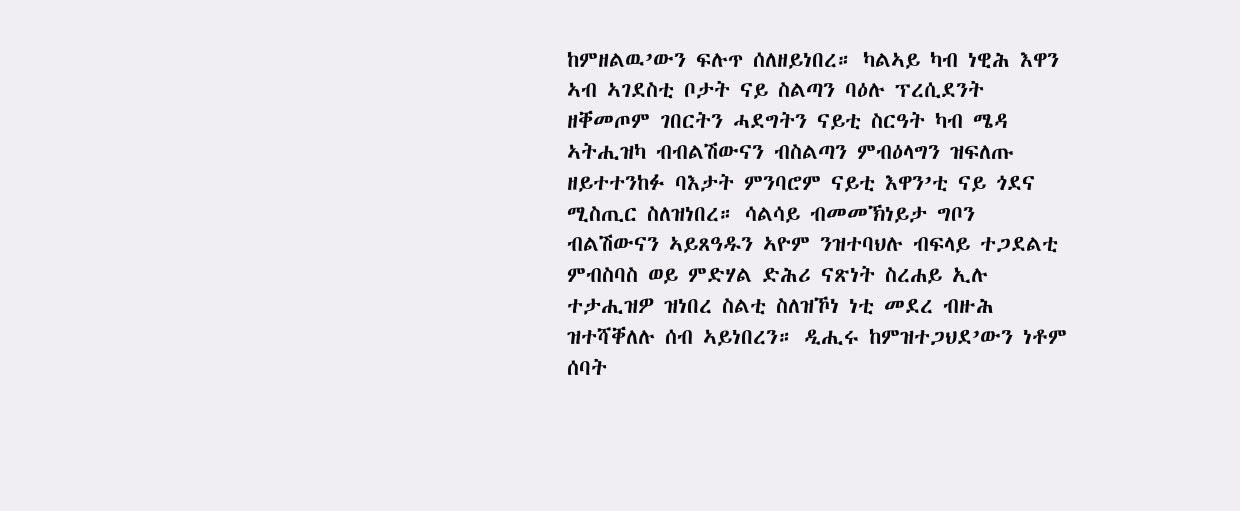ከምዘልዉ’ውን ፍሉጥ ሰለዘይነበረ። ካልኣይ ካብ ነዊሕ እዋን ኣብ ኣገደስቲ ቦታት ናይ ስልጣን ባዕሉ ፕረሲደንት ዘቐመጦም ገበርትን ሓደግትን ናይቲ ስርዓት ካብ ሜዳ ኣትሒዝካ ብብልሽውናን ብስልጣን ምብዕላግን ዝፍለጡ ዘይተተንከፉ ባእታት ምንባሮም ናይቲ እዋን’ቲ ናይ ጎደና ሚስጢር ስለዝነበረ። ሳልሳይ ብመመኽነይታ ግቦን ብልሽውናን ኣይጸዓዱን ኣዮም ንዝተባህሉ ብፍላይ ተጋደልቲ ምብስባስ ወይ ምድሃል ድሕሪ ናጽነት ስረሐይ ኢሉ ተታሒዝዎ ዝነበረ ስልቲ ስለዝኾነ ነቲ መደረ ብዙሕ ዝተሻቐለሉ ሰብ ኣይነበረን። ዲሒሩ ከምዝተጋህደ’ውን ነቶም ሰባት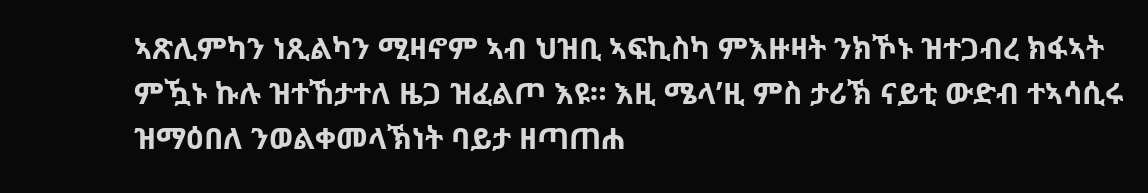ኣጽሊምካን ነጺልካን ሚዛኖም ኣብ ህዝቢ ኣፍኪስካ ምእዙዛት ንክኾኑ ዝተጋብረ ክፋኣት ምዃኑ ኩሉ ዝተኸታተለ ዜጋ ዝፈልጦ እዩ። እዚ ሜላ’ዚ ምስ ታሪኽ ናይቲ ውድብ ተኣሳሲሩ ዝማዕበለ ንወልቀመላኽነት ባይታ ዘጣጠሐ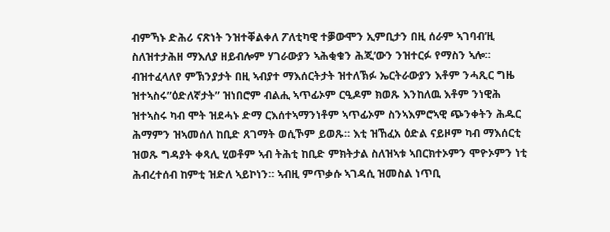ብምኻኑ ድሕሪ ናጽነት ንዝተቐልቀለ ፖለቲካዊ ተቓውሞን ኢምቢታን በዚ ሰራም ኣገባብ’ዚ ስለዝተታሕዘ ማእለያ ዘይብሎም ሃገራውያን ኣሕቂቁን ሕጂ’ውን ንዝተርፉ የማስን ኣሎ። ብዝተፈላለየ ምኽንያታት በዚ ኣብያተ ማእሰርትታት ዝተለኽፉ ኤርትራውያን እቶም ንሓጺር ግዜ ዝተኣስሩ”ዕድለኛታት” ዝነበሮም ብልሒ ኣጥፊኦም ርዒዶም ክወጹ እንከለዉ እቶም ንነዊሕ ዝተኣስሩ ካብ ሞት ዝደሓኑ ድማ ርእሰተኣማንነቶም ኣጥፊኦም ስንኣእምሮኣዊ ጭንቀትን ሕዱር ሕማምን ዝኣመሰለ ከቢድ ጸገማት ወሲኾም ይወጹ። እቲ ዝኸፈአ ዕድል ናይዞም ካብ ማእሰርቲ ዝወጹ ግዳያት ቀጻሊ ሂወቶም ኣብ ትሕቲ ከቢድ ምክትታል ስለዝኣቱ ኣበርክተኦምን ሞዮኦምን ነቲ ሕብረተሰብ ከምቲ ዝድለ ኣይኮነን። ኣብዚ ምጥቃሱ ኣገዳሲ ዝመስል ነጥቢ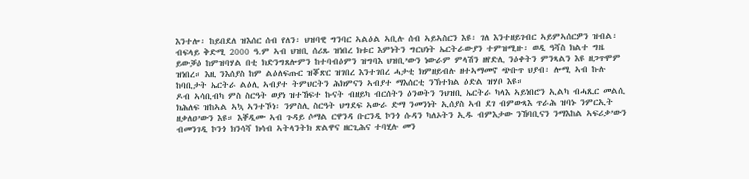እንተሎ፡ ከይበደለ ዝእሰር ሰብ የለን፡ ህዝባዊ ግንባር ኣልዕል ኣቢሉ ሰብ ኣይኣስርን እዩ፡ ገለ እንተዘይገብር ኣይምኣሰርዎን ዝብል፡ ብፍላይ ቅድሚ 2000 ዓ.ም ኣብ ህዝቢ ሰሪጹ ዝነበረ ክቱር እምነትን ግርህነት ኤርትራውያን ተምዝሚዙ፡ ወዲ ዓሻስ ክልተ ግዜ ይውቓዕ ከምዝባሃል በቲ ክድንግጸሎምን ከተባብዕምን ዝግባእ ህዝቢ’ውን ነውራም ምላሽን ዘየድሊ ንዕቀትን ምንጻልን እዩ ዘጋጥሞም ዝነበረ። እዚ ንእሰያስ ከም ልዕለፍጡር ዝቖጽር ዝገበረ እንተገበረ ሓታቲ ክምዘይብሉ ዘተኣማመኖ ጭቡጥ ህያብ፡ ሎሚ ኣብ ኩሉ ከባቢታት ኤርትራ ልዕሊ ኣብያተ ትምህርትን ሕክምናን ኣብያተ ማእሰርቲ ንኽተክል ዕድል ዝሃቦ እዩ።
ዶብ ኣሳቢብካ ምስ ስርዓት ወያነ ዝተኸፍተ ኩናት ብዘይካ ብርሰትን ዕንወትን ንህዝቢ ኤርትራ ካላእ ኣይነበሮን ኢልካ ብሓጺር መልሲ ክሕለፍ ዝከኣል ኣኳ ኣንተኾነ፡ ንምስሊ ስርዓት ህግደፍ ኣውራ ድማ ንመንነት ኢሰያስ ኣብ ደገ ብምውጻእ ጥራሕ ዝባኑ ንምርኢት ዘቃለዐ’ውን እዩ። እቐዲሙ ኣብ ጉዳይ ሶማል ርዋንዳ ቡርንዲ ኮንጎ ሱዳን ካለኦትን ኢዱ ብምእታው ንኸባቢናን ንማእከል ኣፍሪቃ’ውን ብመንገዲ ኮንጎ ክንሳሻ ክሳብ ኣትላንትክ ጽልዋና ዘርጊሕና ተባሂሉ መን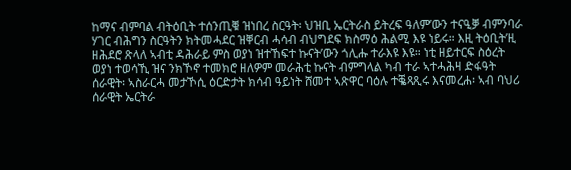ከማና ብምባል ብትዕቢት ተሰንጢቑ ዝነበረ ስርዓት፡ ህዝቢ ኤርትራስ ይትረፍ ዓለም’ውን ተናዒቓ ብምንባራ ሃገር ብሕግን ስርዓትን ክትመሓደር ዝቐርብ ሓሳብ ብህግደፍ ክስማዕ ሕልሚ እዩ ነይሩ። እዚ ትዕቢት’ዚ ዘሕደሮ ጽላለ ኣብቲ ዳሕራይ ምስ ወያነ ዝተኸፍተ ኩናት’ውን ጎሊሑ ተራእዩ እዩ። ነቲ ዘይተርፍ ስዕረት ወያነ ተወሳኺ ዝና ንክኾኖ ተመክሮ ዘለዎም መራሕቲ ኩናት ብምግላል ካብ ተራ ኣተሓሕዛ ድፋዓት ሰራዊት፡ ኣስራርሓ መታኾሲ ዕርድታት ክሳብ ዓይነት ሸመተ ኣጽዋር ባዕሉ ተቘጻጺሩ እናመረሐ፡ ኣብ ባህሪ ሰራዊት ኤርትራ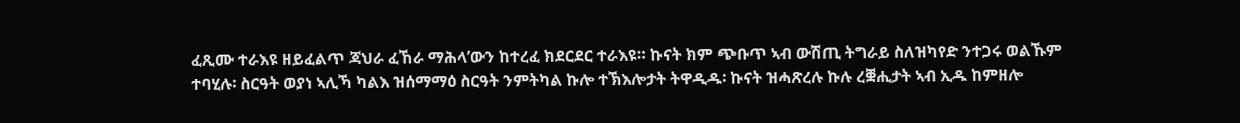ፈጺሙ ተራእዩ ዘይፈልጥ ጃህራ ፈኸራ ማሕላ’ውን ከተረፈ ክደርደር ተራእዩ። ኩናት ክም ጭቡጥ ኣብ ውሽጢ ትግራይ ስለዝካየድ ንተጋሩ ወልኹም ተባሂሉ፡ ስርዓት ወያነ ኣሊኻ ካልእ ዝሰማማዕ ስርዓት ንምትካል ኩሎ ተኽእሎታት ትዋዲዱ፡ ኩናት ዝሓጽረሉ ኩሉ ረቛሒታት ኣብ ኢዱ ከምዘሎ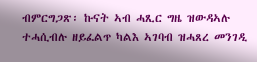ብምርግጋጽ፡ ኩናት ኣብ ሓጺር ግዜ ዝውዳኣሉ ተሓሲብሉ ዘይፈልጥ ካልእ ኣገባብ ዝሓጸረ መንገዲ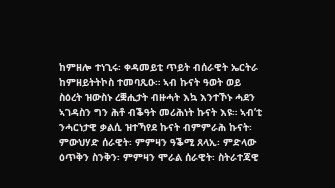ከምዘሎ ተነጊሩ፡ ቀዳመይቲ ጥይት ብሰራዊት ኤርትራ ከምዘይትትኮስ ተመባጺዑ። ኣብ ኩናት ዓወት ወይ ስዕረት ዝውስኑ ረቛሒታት ብዙሓት እኳ እንተኾኑ ሓደን ኣገዳስን ግን ሕቶ ብቕዓት መሪሕነት ኩናት እዩ። ኣብ’ቲ ንሓርነታዊ ቃልሲ ዝተኻየደ ኩናት ብምምራሕ ኩናት፡ ምውህሃድ ሰራዊት፡ ምምዛን ዓቕሚ ጸላኢ፡ ምድላው ዕጥቅን ስንቅን፡ ምምዛን ሞራል ሰራዊት፡ ስትራተጃዊ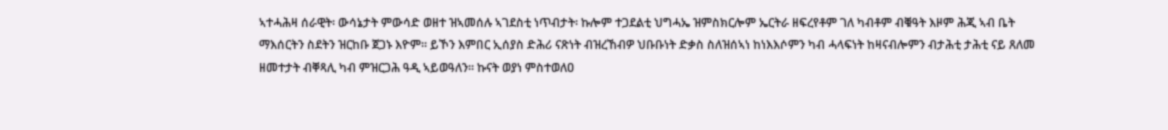ኣተሓሕዛ ሰራዊት፡ ውሳኔታት ምውሳድ ወዘተ ዝኣመሰሉ ኣገደስቲ ነጥብታት፡ ኩሎም ተጋደልቲ ህግሓኤ ዝምስክርሎም ኤርትራ ዘፍረየቶም ገለ ካብቶም ብቑዓት እዞም ሕጂ ኣብ ቤት ማእሰርትን ስደትን ዝርከቡ ጀጋኑ እዮም። ይኾን እምበር ኢሰያስ ድሕሪ ናጽነት ብዝረኸብዎ ህቡቡነት ድቃስ ስለዝሰኣነ ከነእእሶምን ካብ ሓላፍነት ከዛናብሎምን ብታሕቲ ታሕቲ ናይ ጸለመ ዘመተታት ብቐጻሊ ካብ ምዝርጋሕ ዓዲ ኣይወዓለን። ኩናት ወያነ ምስተወለዐ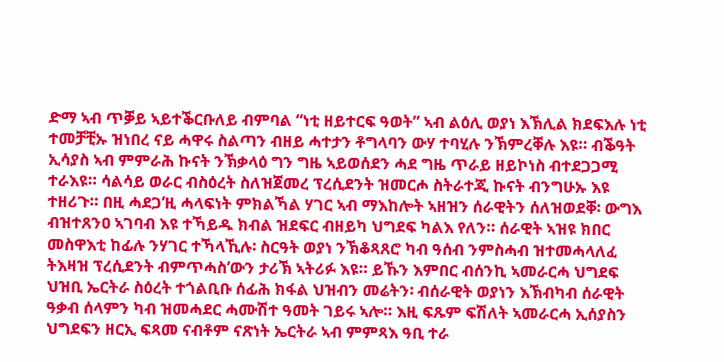ድማ ኣብ ጥቓይ ኣይተቕርቡለይ ብምባል “ነቲ ዘይተርፍ ዓወት” ኣብ ልዕሊ ወያነ እኽሊል ክደፍእሉ ነቲ ተመቻቺኡ ዝነበረ ናይ ሓዋሩ ስልጣን ብዘይ ሓተታን ቶግላባን ውሃ ተባሂሉ ንኽምረቐሉ እዩ። ብቕዓት ኢሳያስ ኣብ ምምራሕ ኩናት ንኽቃላዕ ግን ግዜ ኣይወሰደን ሓደ ግዜ ጥራይ ዘይኮነስ ብተደጋጋሚ ተራእዩ። ሳልሳይ ወራር ብስዕረት ስለዝጀመረ ፕረሲደንት ዝመርሖ ስትራተጂ ኩናት ብንግሁኡ እዩ ተዘሪጉ። በዚ ሓደጋ’ዚ ሓላፍነት ምክልኻል ሃገር ኣብ ማእከሎት ኣዘዝን ሰራዊትን ሰለዝወደቐ፡ ውግእ ብዝተጸንዐ ኣገባብ እዩ ተኻይዱ ክብል ዝደፍር ብዘይካ ህግደፍ ካልእ የለን። ሰራዊት ኣዝዩ ክበር መስዋእቲ ከፊሉ ንሃገር ተኻላኺሉ፡ ስርዓት ወያነ ንኽቆጻጸሮ ካብ ዓሰብ ንምስሓብ ዝተመሓላለፈ ትእዛዝ ፕረሲደንት ብምጥሓስ’ውን ታሪኽ ኣትሪፉ እዩ። ይኹን እምበር ብሰንኪ ኣመራርሓ ህግደፍ ህዝቢ ኤርትራ ስዕረት ተጎልቢቡ ሰፊሕ ክፋል ህዝብን መሬትን፡ ብሰራዊት ወያነን እኽብካብ ሰራዊት ዓቃብ ሰላምን ካብ ዝመሓደር ሓሙሽተ ዓመት ገይሩ ኣሎ። እዚ ፍጹም ፍሽለት ኣመራርሓ ኢሰያስን ህግደፍን ዘርኢ ፍጻመ ናብቶም ናጽነት ኤርትራ ኣብ ምምጻእ ዓቢ ተራ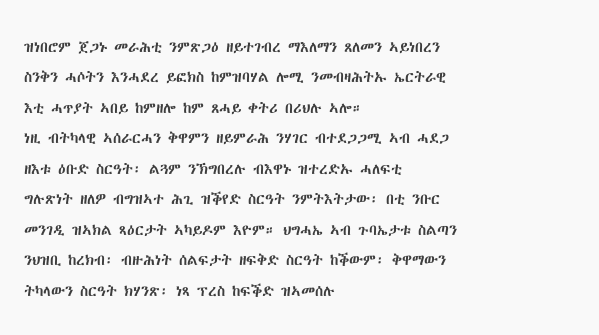ዝነበሮም ጀጋኑ መራሕቲ ንምጽጋዕ ዘይተገብረ ማእለማን ጸለመን ኣይነበረን ስንቅን ሓሶትን እንሓደረ ይፎክስ ከምዝባሃል ሎሚ ንመብዛሕትኡ ኤርትራዊ እቲ ሓጥያት ኣበይ ከምዘሎ ከም ጸሓይ ቀትሪ በሪህሉ ኣሎ።
ነዚ ብትካላዊ ኣሰራርሓን ቅዋምን ዘይምራሕ ንሃገር ብተደጋጋሚ ኣብ ሓደጋ ዘእቱ ዕቡድ ስርዓት፡ ልጓም ንኽግበረሉ ብእዋኑ ዝተረድኡ ሓለፍቲ ግሉጽነት ዘለዎ ብግዝኣተ ሕጊ ዝቕየድ ስርዓት ንምትእትታው፡ በቲ ንቡር መንገዲ ዝኣክል ጻዕርታት ኣካይዶም እዮም። ህግሓኤ ኣብ ጉባኤታቱ ስልጣን ንህዝቢ ከረክብ፡ ብዙሕነት ሰልፍታት ዘፍቅድ ስርዓት ከቕውም፡ ቅዋማውን ትካላውን ስርዓት ክሃንጽ፡ ነጻ ፕረስ ከፍቕድ ዝኣመሰሉ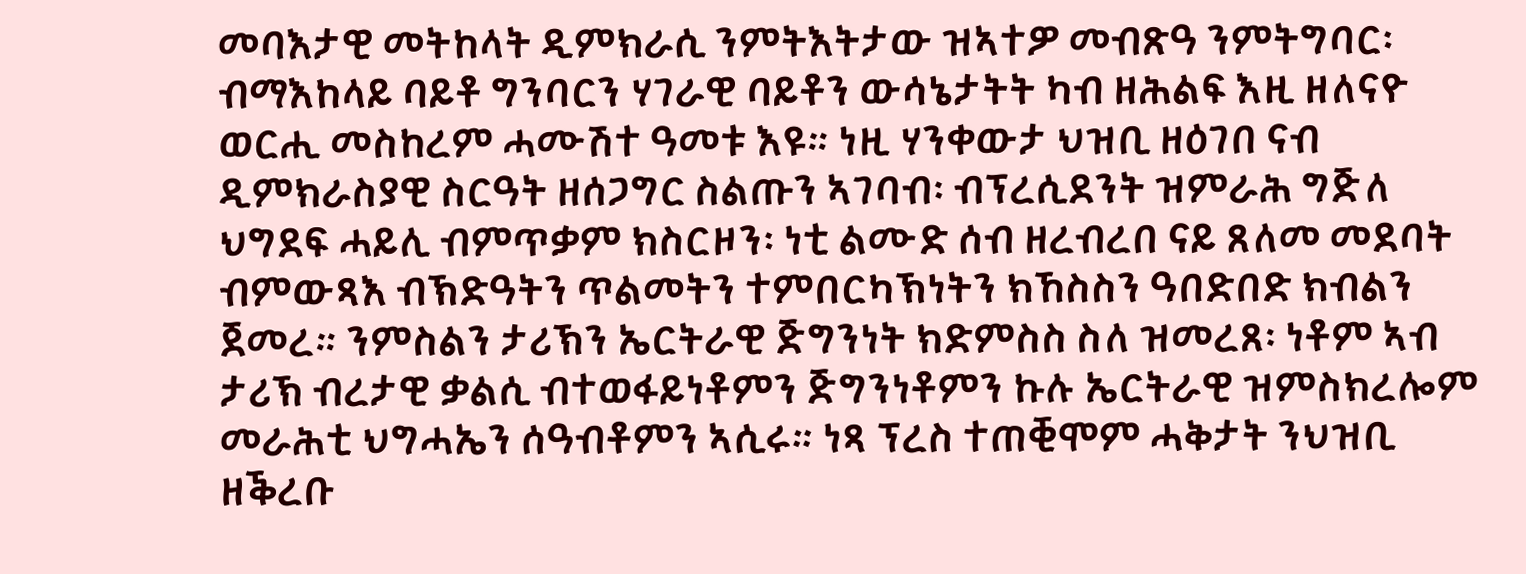መባእታዊ መትከላት ዲምክራሲ ንምትእትታው ዝኣተዎ መብጽዓ ንምትግባር፡ ብማእከላይ ባይቶ ግንባርን ሃገራዊ ባይቶን ውሳኔታትት ካብ ዘሕልፍ እዚ ዘለናዮ ወርሒ መስከረም ሓሙሽተ ዓመቱ እዩ። ነዚ ሃንቀውታ ህዝቢ ዘዕገበ ናብ ዲምክራስያዊ ስርዓት ዘሰጋግር ስልጡን ኣገባብ፡ ብፕረሲደንት ዝምራሕ ግጅለ ህግደፍ ሓይሊ ብምጥቃም ክስርዞን፡ ነቲ ልሙድ ሰብ ዘረብረበ ናይ ጸለመ መደባት ብምውጻእ ብኽድዓትን ጥልመትን ተምበርካኽነትን ክኸስስን ዓበድበድ ክብልን ጀመረ። ንምስልን ታሪኽን ኤርትራዊ ጅግንነት ክድምስስ ስለ ዝመረጸ፡ ነቶም ኣብ ታሪኽ ብረታዊ ቃልሲ ብተወፋይነቶምን ጅግንነቶምን ኩሉ ኤርትራዊ ዝምስክረሎም መራሕቲ ህግሓኤን ሰዓብቶምን ኣሲሩ። ነጻ ፕረስ ተጠቒሞም ሓቅታት ንህዝቢ ዘቕረቡ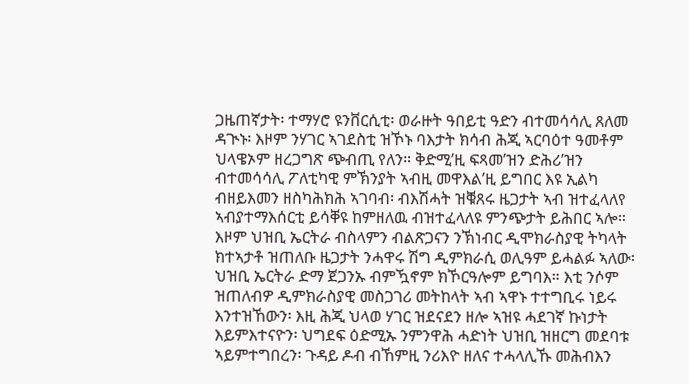ጋዜጠኛታት፡ ተማሃሮ ዩንቨርሲቲ፡ ወራዙት ዓበይቲ ዓድን ብተመሳሳሊ ጸለመ ዳጒኑ፡ እዞም ንሃገር ኣገደስቲ ዝኾኑ ባእታት ክሳብ ሕጂ ኣርባዕተ ዓመቶም ህላዌኦም ዘረጋግጽ ጭብጢ የለን። ቅድሚ’ዚ ፍጻመ’ዝን ድሕሪ’ዝን ብተመሳሳሊ ፖለቲካዊ ምኽንያት ኣብዚ መዋእል’ዚ ይግበር እዩ ኢልካ ብዘይእመን ዘስካሕክሕ ኣገባብ፡ ብእሽሓት ዝቑጸሩ ዜጋታት ኣብ ዝተፈላለየ ኣብያተማእሰርቲ ይሳቐዩ ከምዘለዉ ብዝተፈላለዩ ምንጭታት ይሕበር ኣሎ። እዞም ህዝቢ ኤርትራ ብስላምን ብልጽጋናን ንኽነብር ዲሞክራስያዊ ትካላት ክተኣታቶ ዝጠለቡ ዜጋታት ንሓዋሩ ሽግ ዲምክራሲ ወሊዓም ይሓልፉ ኣለው፡ ህዝቢ ኤርትራ ድማ ጀጋንኡ ብምዃኖም ክኾርዓሎም ይግባእ። እቲ ንሶም ዝጠለብዎ ዲምክራስያዊ መስጋገሪ መትከላት ኣብ ኣዋኑ ተተግቢሩ ነይሩ እንተዝኸውን፡ እዚ ሕጂ ህላወ ሃገር ዝደናደን ዘሎ ኣዝዩ ሓደገኛ ኩነታት እይምእተናዮን፡ ህግደፍ ዕድሚኡ ንምንዋሕ ሓድነት ህዝቢ ዝዘርግ መደባቱ ኣይምተግበረን፡ ጉዳይ ዶብ ብኸምዚ ንሪእዮ ዘለና ተሓላሊኹ መሕብእን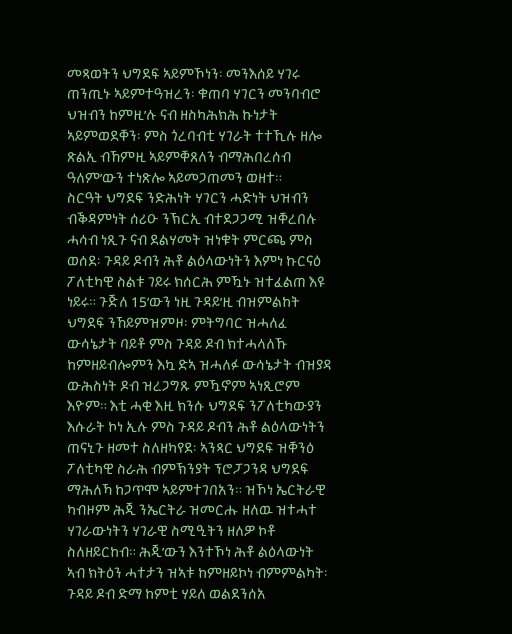መጻወትን ህግደፍ ኣይምኾነን፡ መንእሰይ ሃገሩ ጠንጢኑ ኣይምተዓዝረን፡ ቁጠባ ሃገርን መንባብሮ ህዝብን ከምዚ’ሉ ናብ ዘስካሕክሕ ኩነታት ኣይምወደቐን፡ ምስ ጎረባብቲ ሃገራት ተተኺሉ ዘሎ ጽልኢ ብኸምዚ ኣይምቐጸለን ብማሕበረሰብ ዓለም’ውን ተነጽሎ ኣይመጋጠመን ወዘተ።
ስርዓት ህግደፍ ንድሕነት ሃገርን ሓድነት ህዝብን ብቕዳምነት ሰሪዑ ንኽርኢ ብተደጋጋሚ ዝቐረበሉ ሓሳብ ነጺጉ ናብ ደልሃመት ዝነቁት ምርጫ ምስ ወሰደ፡ ጉዳይ ዶብን ሕቶ ልዕላውነትን እምነ ኩርናዕ ፖለቲካዊ ስልቱ ገይሩ ክሰርሕ ምዃኑ ዝተፈልጠ እዩ ነይሩ። ጉጅለ 15’ውን ነዚ ጉዳይ’ዚ ብዝምልከት ህግደፍ ንኸይምዝምዞ፡ ምትግባር ዝሓለፈ ውሳኔታት ባይቶ ምስ ጉዳይ ዶብ ክተሓላለኹ ከምዘይብሎምን እኳ ድኣ ዝሓለፉ ውሳኔታት ብዝያዳ ውሕስነት ዶብ ዝረጋግጹ ምዃኖም ኣነጺሮም እዮም። እቲ ሓቂ እዚ ክንሱ ህግደፍ ንፖለቲካውያን እሱራት ኮነ ኢሉ ምስ ጉዳይ ዶብን ሕቶ ልዕላውነትን ጠናኒጉ ዘመተ ስለዘካየደ፡ ኣንጻር ህግደፍ ዝቐንዕ ፖለቲካዊ ስራሕ ብምኽንያት ፕሮፓጋንዳ ህግደፍ ማሕለኻ ከጋጥሞ ኣይምተገበአን። ዝኾነ ኤርትራዊ ካብዞም ሕጂ ንኤርትራ ዝመርሑ ዘለዉ ዝተሓተ ሃገራውነትን ሃገራዊ ስሚዒትን ዘለዎ ኮቶ ስለዘይርከብ። ሕጂ’ውን እንተኾነ ሕቶ ልዕላውነት ኣብ ክትዕን ሓተታን ዝኣቱ ከምዘይኮነ ብምምልካት፡ ጉዳይ ዶብ ድማ ከምቲ ሃይለ ወልደንሰአ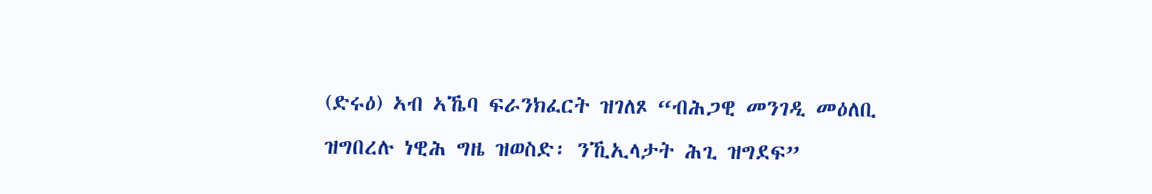(ድሩዕ) ኣብ ኣኼባ ፍራንክፈርት ዝገለጾ “ብሕጋዊ መንገዲ መዕለቢ ዝግበረሉ ነዊሕ ግዜ ዝወስድ፡ ንኺኢላታት ሕጊ ዝግደፍ”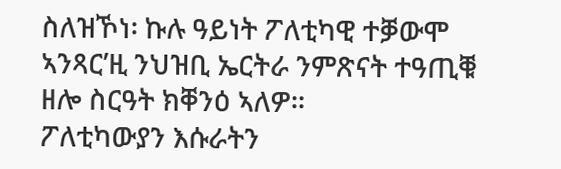ስለዝኾነ፡ ኩሉ ዓይነት ፖለቲካዊ ተቓውሞ ኣንጻር’ዚ ንህዝቢ ኤርትራ ንምጽናት ተዓጢቑ ዘሎ ስርዓት ክቐንዕ ኣለዎ።
ፖለቲካውያን እሱራትን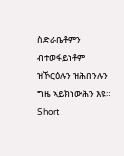ስድራቤቶምን ብተወፋይነቶም ዝኾርዕሉን ዝሕበንሉን ግዜ ኣይክነውሕን እዩ።
Short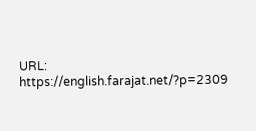URL: https://english.farajat.net/?p=2309